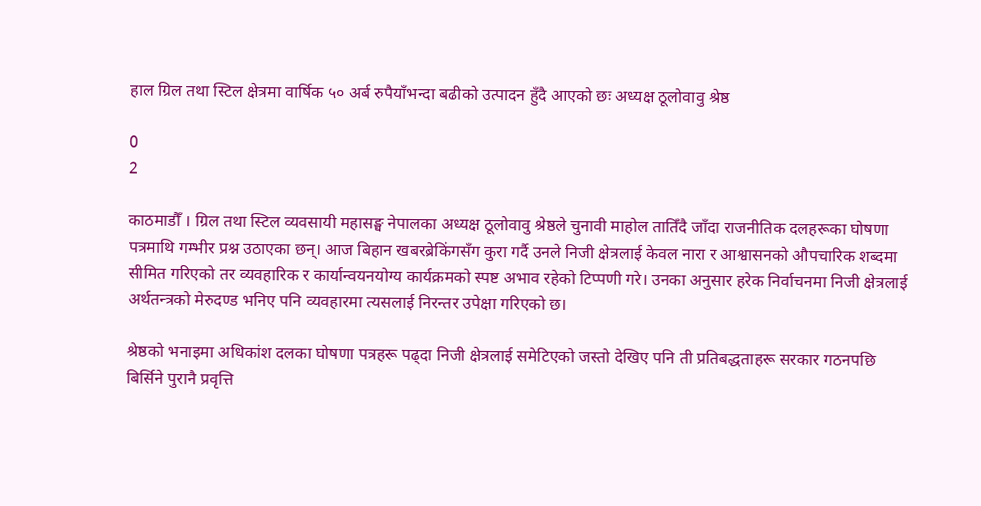हाल ग्रिल तथा स्टिल क्षेत्रमा वार्षिक ५० अर्ब रुपैयाँभन्दा बढीको उत्पादन हुँदै आएको छः अध्यक्ष ठूलोवावु श्रेष्ठ

0
2

काठमाडौँ । ग्रिल तथा स्टिल व्यवसायी महासङ्घ नेपालका अध्यक्ष ठूलोवावु श्रेष्ठले चुनावी माहोल तातिँदै जाँदा राजनीतिक दलहरूका घोषणा पत्रमाथि गम्भीर प्रश्न उठाएका छन्। आज बिहान खबरब्रेकिंगसँग कुरा गर्दै उनले निजी क्षेत्रलाई केवल नारा र आश्वासनको औपचारिक शब्दमा सीमित गरिएको तर व्यवहारिक र कार्यान्वयनयोग्य कार्यक्रमको स्पष्ट अभाव रहेको टिप्पणी गरे। उनका अनुसार हरेक निर्वाचनमा निजी क्षेत्रलाई अर्थतन्त्रको मेरुदण्ड भनिए पनि व्यवहारमा त्यसलाई निरन्तर उपेक्षा गरिएको छ।

श्रेष्ठको भनाइमा अधिकांश दलका घोषणा पत्रहरू पढ्दा निजी क्षेत्रलाई समेटिएको जस्तो देखिए पनि ती प्रतिबद्धताहरू सरकार गठनपछि बिर्सिने पुरानै प्रवृत्ति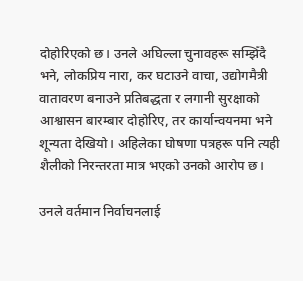दोहोरिएको छ। उनले अघिल्ला चुनावहरू सम्झिँदै भने, लोकप्रिय नारा, कर घटाउने वाचा, उद्योगमैत्री वातावरण बनाउने प्रतिबद्धता र लगानी सुरक्षाको आश्वासन बारम्बार दोहोरिए, तर कार्यान्वयनमा भने शून्यता देखियो। अहिलेका घोषणा पत्रहरू पनि त्यही शैलीको निरन्तरता मात्र भएको उनको आरोप छ।

उनले वर्तमान निर्वाचनलाई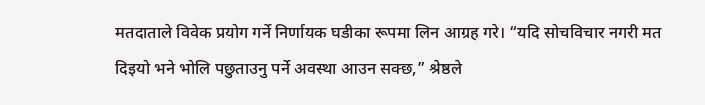मतदाताले विवेक प्रयोग गर्ने निर्णायक घडीका रूपमा लिन आग्रह गरे। “यदि सोचविचार नगरी मत दिइयो भने भोलि पछुताउनु पर्ने अवस्था आउन सक्छ,” श्रेष्ठले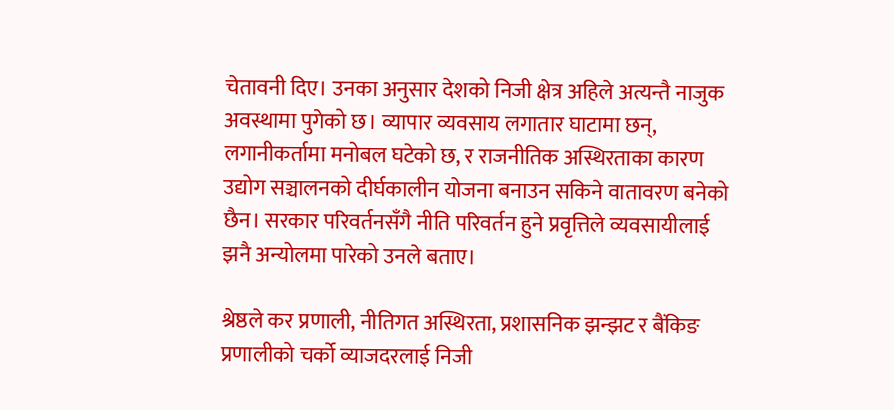चेतावनी दिए। उनका अनुसार देशको निजी क्षेत्र अहिले अत्यन्तै नाजुक अवस्थामा पुगेको छ। व्यापार व्यवसाय लगातार घाटामा छन्, लगानीकर्तामा मनोबल घटेको छ, र राजनीतिक अस्थिरताका कारण उद्योग सञ्चालनको दीर्घकालीन योजना बनाउन सकिने वातावरण बनेको छैन। सरकार परिवर्तनसँगै नीति परिवर्तन हुने प्रवृत्तिले व्यवसायीलाई झनै अन्योलमा पारेको उनले बताए।

श्रेष्ठले कर प्रणाली, नीतिगत अस्थिरता, प्रशासनिक झन्झट र बैंकिङ प्रणालीको चर्को व्याजदरलाई निजी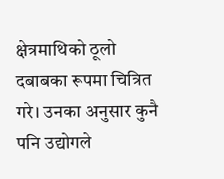क्षेत्रमाथिको ठूलो दबाबका रूपमा चित्रित गरे। उनका अनुसार कुनै पनि उद्योगले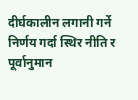दीर्घकालीन लगानी गर्ने निर्णय गर्दा स्थिर नीति र पूर्वानुमान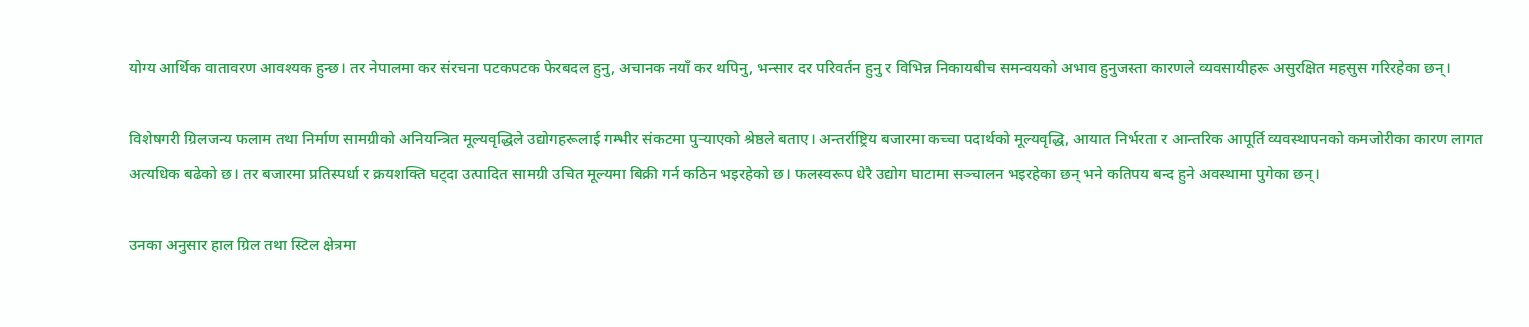योग्य आर्थिक वातावरण आवश्यक हुन्छ। तर नेपालमा कर संरचना पटकपटक फेरबदल हुनु, अचानक नयाँ कर थपिनु, भन्सार दर परिवर्तन हुनु र विभिन्न निकायबीच समन्वयको अभाव हुनुजस्ता कारणले व्यवसायीहरू असुरक्षित महसुस गरिरहेका छन्।

विशेषगरी ग्रिलजन्य फलाम तथा निर्माण सामग्रीको अनियन्त्रित मूल्यवृद्धिले उद्योगहरूलाई गम्भीर संकटमा पुर्‍याएको श्रेष्ठले बताए। अन्तर्राष्ट्रिय बजारमा कच्चा पदार्थको मूल्यवृद्धि, आयात निर्भरता र आन्तरिक आपूर्ति व्यवस्थापनको कमजोरीका कारण लागत अत्यधिक बढेको छ। तर बजारमा प्रतिस्पर्धा र क्रयशक्ति घट्दा उत्पादित सामग्री उचित मूल्यमा बिक्री गर्न कठिन भइरहेको छ। फलस्वरूप धेरै उद्योग घाटामा सञ्चालन भइरहेका छन् भने कतिपय बन्द हुने अवस्थामा पुगेका छन्।

उनका अनुसार हाल ग्रिल तथा स्टिल क्षेत्रमा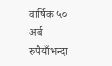वार्षिक ५० अर्ब रुपैयाँभन्दा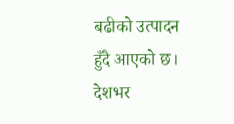बढीको उत्पादन हुँदै आएको छ। देशभर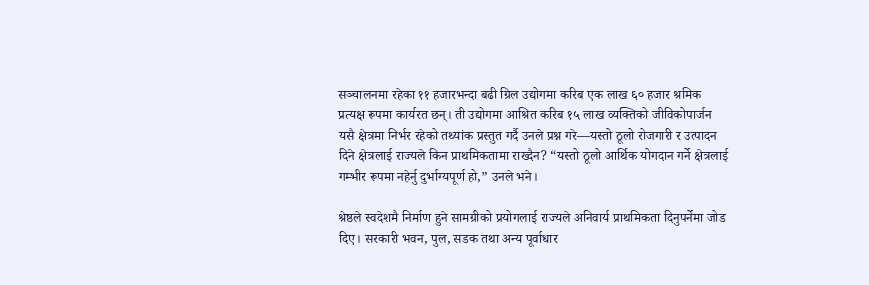सञ्चालनमा रहेका ११ हजारभन्दा बढी ग्रिल उद्योगमा करिब एक लाख ६० हजार श्रमिक प्रत्यक्ष रूपमा कार्यरत छन्। ती उद्योगमा आश्रित करिब १५ लाख व्यक्तिको जीविकोपार्जन यसै क्षेत्रमा निर्भर रहेको तथ्यांक प्रस्तुत गर्दै उनले प्रश्न गरे—यस्तो ठूलो रोजगारी र उत्पादन दिने क्षेत्रलाई राज्यले किन प्राथमिकतामा राख्दैन? “यस्तो ठूलो आर्थिक योगदान गर्ने क्षेत्रलाई गम्भीर रूपमा नहेर्नु दुर्भाग्यपूर्ण हो,” उनले भने।

श्रेष्ठले स्वदेशमै निर्माण हुने सामग्रीको प्रयोगलाई राज्यले अनिवार्य प्राथमिकता दिनुपर्नेमा जोड दिए। सरकारी भवन, पुल, सडक तथा अन्य पूर्वाधार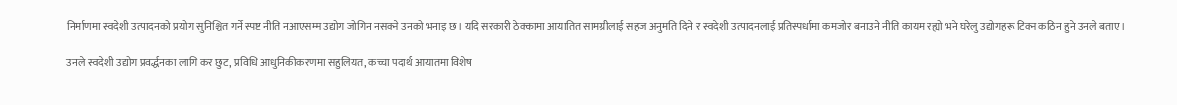निर्माणमा स्वदेशी उत्पादनको प्रयोग सुनिश्चित गर्ने स्पष्ट नीति नआएसम्म उद्योग जोगिन नसक्ने उनको भनाइ छ। यदि सरकारी ठेक्कामा आयातित सामग्रीलाई सहज अनुमति दिने र स्वदेशी उत्पादनलाई प्रतिस्पर्धामा कमजोर बनाउने नीति कायम रह्यो भने घरेलु उद्योगहरू टिक्न कठिन हुने उनले बताए।

उनले स्वदेशी उद्योग प्रवर्द्धनका लागि कर छुट, प्रविधि आधुनिकीकरणमा सहुलियत, कच्चा पदार्थ आयातमा विशेष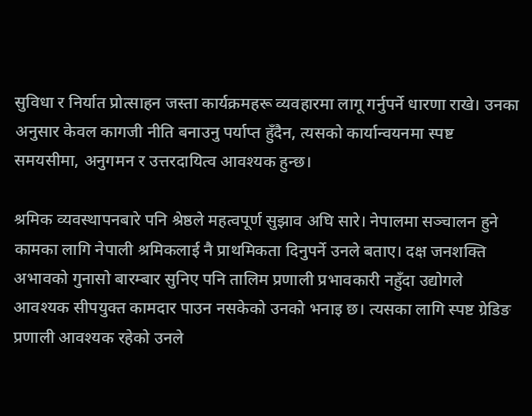सुविधा र निर्यात प्रोत्साहन जस्ता कार्यक्रमहरू व्यवहारमा लागू गर्नुपर्ने धारणा राखे। उनका अनुसार केवल कागजी नीति बनाउनु पर्याप्त हुँदैन, त्यसको कार्यान्वयनमा स्पष्ट समयसीमा, अनुगमन र उत्तरदायित्व आवश्यक हुन्छ।

श्रमिक व्यवस्थापनबारे पनि श्रेष्ठले महत्वपूर्ण सुझाव अघि सारे। नेपालमा सञ्चालन हुने कामका लागि नेपाली श्रमिकलाई नै प्राथमिकता दिनुपर्ने उनले बताए। दक्ष जनशक्ति अभावको गुनासो बारम्बार सुनिए पनि तालिम प्रणाली प्रभावकारी नहुँदा उद्योगले आवश्यक सीपयुक्त कामदार पाउन नसकेको उनको भनाइ छ। त्यसका लागि स्पष्ट ग्रेडिङ प्रणाली आवश्यक रहेको उनले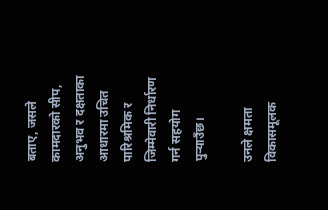बताए, जसले कामदारको सीप, अनुभव र दक्षताका आधारमा उचित पारिश्रमिक र जिम्मेवारी निर्धारण गर्न सहयोग पुर्‍याउँछ।

उनले क्षमता विकासमूलक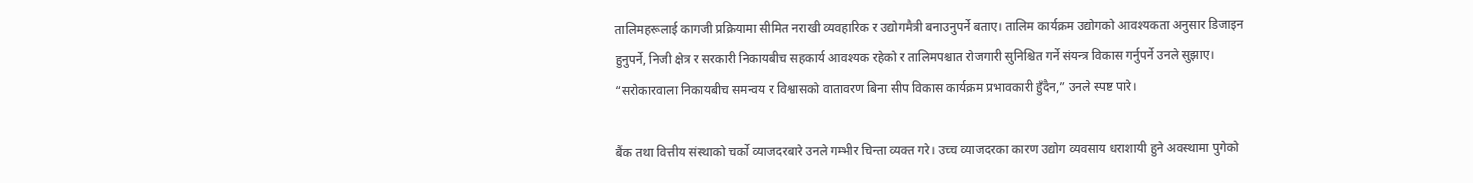तालिमहरूलाई कागजी प्रक्रियामा सीमित नराखी व्यवहारिक र उद्योगमैत्री बनाउनुपर्ने बताए। तालिम कार्यक्रम उद्योगको आवश्यकता अनुसार डिजाइन हुनुपर्ने, निजी क्षेत्र र सरकारी निकायबीच सहकार्य आवश्यक रहेको र तालिमपश्चात रोजगारी सुनिश्चित गर्ने संयन्त्र विकास गर्नुपर्ने उनले सुझाए। “सरोकारवाला निकायबीच समन्वय र विश्वासको वातावरण बिना सीप विकास कार्यक्रम प्रभावकारी हुँदैन,” उनले स्पष्ट पारे।

बैंक तथा वित्तीय संस्थाको चर्को व्याजदरबारे उनले गम्भीर चिन्ता व्यक्त गरे। उच्च व्याजदरका कारण उद्योग व्यवसाय धराशायी हुने अवस्थामा पुगेको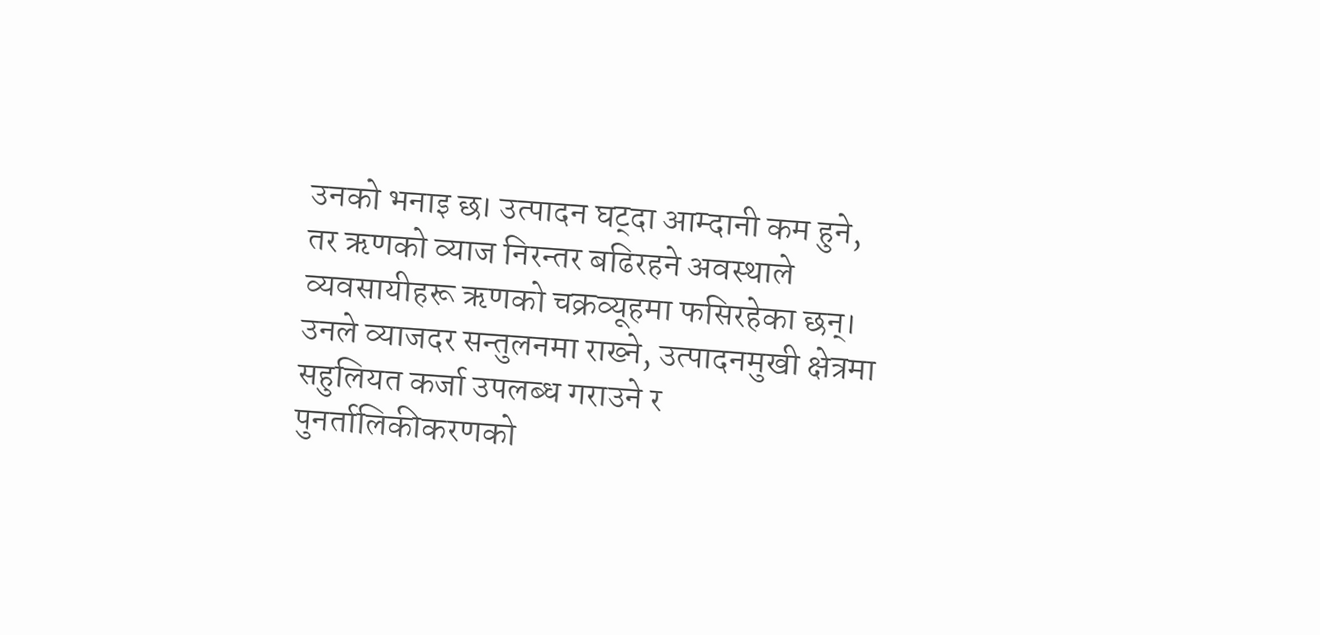उनको भनाइ छ। उत्पादन घट्दा आम्दानी कम हुने, तर ऋणको व्याज निरन्तर बढिरहने अवस्थाले व्यवसायीहरू ऋणको चक्रव्यूहमा फसिरहेका छन्। उनले व्याजदर सन्तुलनमा राख्ने, उत्पादनमुखी क्षेत्रमा सहुलियत कर्जा उपलब्ध गराउने र पुनर्तालिकीकरणको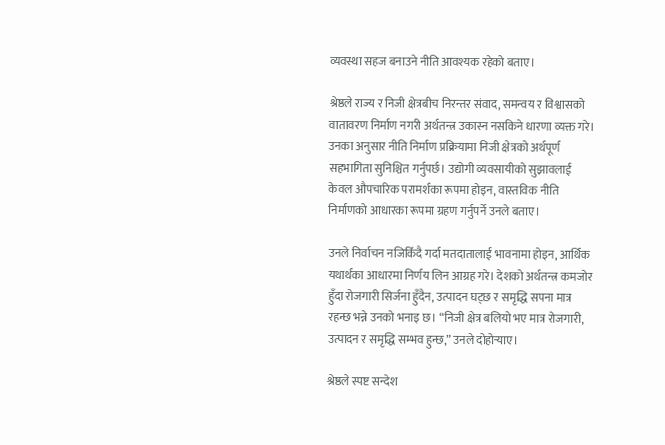व्यवस्था सहज बनाउने नीति आवश्यक रहेको बताए।

श्रेष्ठले राज्य र निजी क्षेत्रबीच निरन्तर संवाद, समन्वय र विश्वासको वातावरण निर्माण नगरी अर्थतन्त्र उकास्न नसकिने धारणा व्यक्त गरे। उनका अनुसार नीति निर्माण प्रक्रियामा निजी क्षेत्रको अर्थपूर्ण सहभागिता सुनिश्चित गर्नुपर्छ। उद्योगी व्यवसायीको सुझावलाई केवल औपचारिक परामर्शका रूपमा होइन, वास्तविक नीति निर्माणको आधारका रूपमा ग्रहण गर्नुपर्ने उनले बताए।

उनले निर्वाचन नजिकिँदै गर्दा मतदातालाई भावनामा होइन, आर्थिक यथार्थका आधारमा निर्णय लिन आग्रह गरे। देशको अर्थतन्त्र कमजोर हुँदा रोजगारी सिर्जना हुँदैन, उत्पादन घट्छ र समृद्धि सपना मात्र रहन्छ भन्ने उनको भनाइ छ। “निजी क्षेत्र बलियो भए मात्र रोजगारी, उत्पादन र समृद्धि सम्भव हुन्छ,” उनले दोहोर्‍याए।

श्रेष्ठले स्पष्ट सन्देश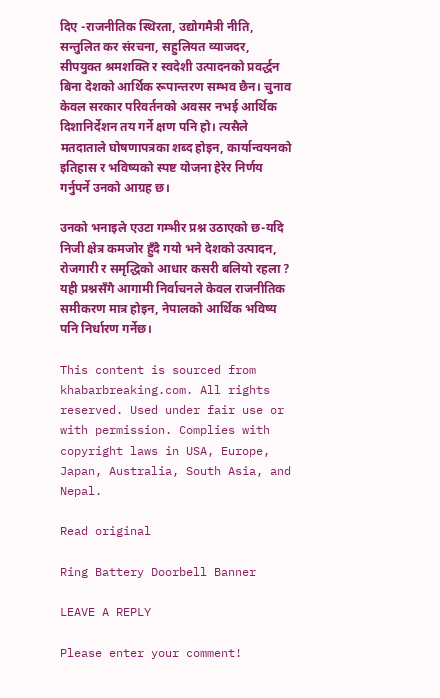दिए -राजनीतिक स्थिरता, उद्योगमैत्री नीति, सन्तुलित कर संरचना, सहुलियत व्याजदर, सीपयुक्त श्रमशक्ति र स्वदेशी उत्पादनको प्रवर्द्धन बिना देशको आर्थिक रूपान्तरण सम्भव छैन। चुनाव केवल सरकार परिवर्तनको अवसर नभई आर्थिक दिशानिर्देशन तय गर्ने क्षण पनि हो। त्यसैले मतदाताले घोषणापत्रका शब्द होइन, कार्यान्वयनको इतिहास र भविष्यको स्पष्ट योजना हेरेर निर्णय गर्नुपर्ने उनको आग्रह छ।

उनको भनाइले एउटा गम्भीर प्रश्न उठाएको छ-यदि निजी क्षेत्र कमजोर हुँदै गयो भने देशको उत्पादन, रोजगारी र समृद्धिको आधार कसरी बलियो रहला ? यही प्रश्नसँगै आगामी निर्वाचनले केवल राजनीतिक समीकरण मात्र होइन, नेपालको आर्थिक भविष्य पनि निर्धारण गर्नेछ।

This content is sourced from khabarbreaking.com. All rights reserved. Used under fair use or with permission. Complies with copyright laws in USA, Europe, Japan, Australia, South Asia, and Nepal.

Read original

Ring Battery Doorbell Banner

LEAVE A REPLY

Please enter your comment!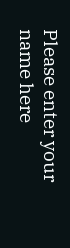Please enter your name here